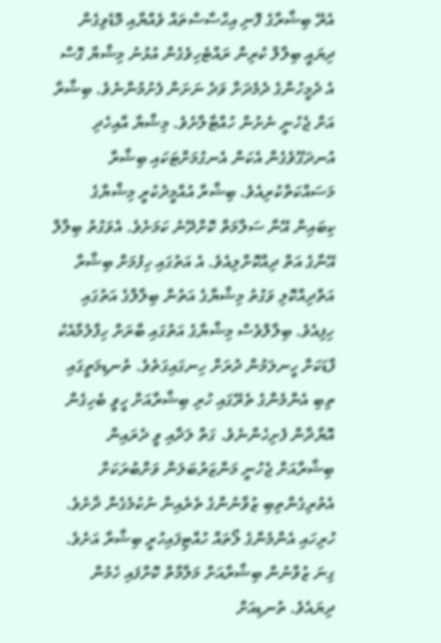އެރޭ ބިޝާރާގެ ފޮނި އިޙްސާސްތައް ވެއްޔާއި މޮޑެވިގެން ދިޔައީ ބިލާލް ކުރިން ރައްޓެހިވެގެން އުޅުނު މިޝްޔާ ގޮސް އެ ދެމީހުންގެ ދެމެދަށް ވަދެ ނަށަން ފެށުމުންނެވެ. ބިޝާރާ އަށް ޖެހުނީ ނެށުން ހުއްޓާލާށެވެ. މިޝްޔާ އާއިހެދި އުނދަގޫވެގެން އެކަން އެނގުމަށްޓަކައި ބިޝާރާ މަސައްކަތްކުރިއެވެ. ބިޝާރާ އުއްމީދުކުރީ މިޝްޔާގެ ކިބައިން އޭނާ ސަލާމަތް ކޮށްދޭނެ ކަމަށެވެ. އެވަގުތު ބިލާލް އޭނާގެ އަތް ދިއްކޮށްލިއެވެ. އެ އަތުގައި ހިފުމަށް ބިޝާރާ އަތްދިއްކޮލި ވަގުތު މިޝްޔާގެ އަތުން ބިލާލްގެ އަތުގައި ހިފިއެވެ. ބިލާލްވެސް މިޝްޔާގެ އަތުގައި ބާރަށް ހިފާލުމާއެކު ފާޑަކަށް ހީނލަމުން ދުރަށް ހިނގައިގަތެވެ. ތުނޑިމަތީގައި ތިބި އެންމެންގެ ތެރޭގައި ހުރި ބިޝާރާއަށް ހީވީ ބެހިގެން އޮޔާދާން ފެށިހެންނެވެ. ގަތް ލަދާއި ވީ ދެރައިން ބިޝާރާއަށް ޖެހުނީ މަންޒަރުބަލަން ވަށްބުރަކަށް އެތުރިގެންތިބި ޒުވާނުންގެ ތެރެއިން ނުކުމެގެން ދާށެވެ. ހުރިހައި އެންމެންގެ ލޯތައް ހުއްޓިފައިހުރީ ބިޝާރާ އަށެވެ. ގިނަ ޒުވާނުން ބިޝާރާއަށް މަލާމާތް ކޮށްފައި ހެމުން ދިޔައެވެ. ތުނޑިއަށް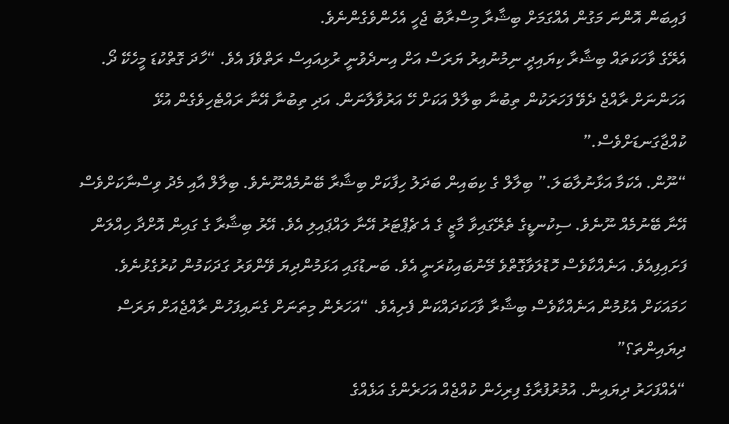ފައިބަން އޮންނަ މަގުން އެއްގަމަށް ބިޝާރާ މިސްރާބު ޖެހީ އެހެންވެގެންނެވެ.
އެރޭގެ ވާހަކަތައް ބިޝާރާ ކިޔައިދީ ނިމުނުއިރު ޔަރަސް އަށް އިނދެވުނީ ރުޅިއައިސް ރަތްވެފަ އެވެ. “ހާދަ ގޮތްކުޑަ މީހެކޭ ދޯ. އަހަންނަށް ރާއްޖެ ދެވޭ ފަހަރަކުން ތިބުނާ ބިލާލް އަކަށް ހޭ އަރުވާލާނަން. އަދި ތިބުނާ އޭނާ ރައްޓެހިވެގެން އުޅޭ ކުއްޖާގަނޑަށްވެސް.”
“ނޫން. އެކަމާ އަޅާނުލާބަލަ.” ބިލާލް ގެ ކިބައިން ބަދަލު ހިފާކަށް ބިޝާރާ ބޭނުމެއްނޫނެވެ. ބިލާލް އާއި މެދު ވިސްނާކަށްވެސް އޭނާ ބޭނުމެއް ނޫނެވެ. ސިކުނޑީގެ ތެރޭގައިވާ މާޒީ ގެ އެ ޗެޕްޓަރު އޭނާ ލައްޕައިލި އެވެ. އޭރު ބިޝާރާ ގެ ގައިން އޮށްދާ ހިއްލަން ފަށައިފިއެވެ. އަނެއްކާވެސް ހޮޑުލަވާގޮތްވެ މޭނުބައިކުރަނީ އެވެ. ބަނޑުގައި އަޅަމުންދިޔަ ވޭންވަރު ގަދަކަމުން ކުރުގެޅުނެވެ. ހަމައަކަށް އެޅުމުން އަނެއްކާވެސް ބިޝާރާ ވާހަކަދައްކަން ފެށިއެވެ. “އަހަރެން މިތަނަށް ގެނައިފަހުން ރާއްޖެއަށް ޔަރަސް ދިޔައިންތަ؟”
“އެއްފަހަރު ދިޔައިން. އުމުރުފުރާގެ ފިރިހެން ކުއްޖެއް އަހަރެންގެ އަޅެއްގެ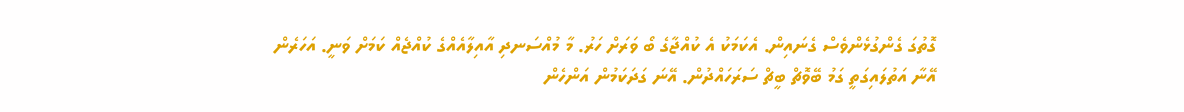ގޮތުގަ ގެންގުޅެންވެސް ގެނައިން. އެކަމަކު އެ ކުއްޖާގެ ބޯ ވަރަށް ހަރު. މާ މުއްސަނދި އާއިލާއެއްގެ ކުއްޖެއް ކަމަށް ވަނީ. އަހަރެން އޭނާ އަތުލައިގަތީ ގަމު ބޭވޮޗް ބީޗް ސަރަހައްދުން. އޭނަ ގަދަކަމުން އަންހެން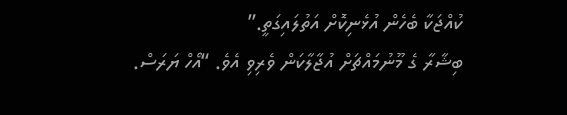ކުއްޖަކާ ބެހެން އުޅެނިކޮށް އަތުލައިގަތީ.”
ބިޝާރާ ގެ މޫނުމައްޗަށް އުޖާލާކަން ވެރިވި އެވެ. “އޯހް ޔަރަސް.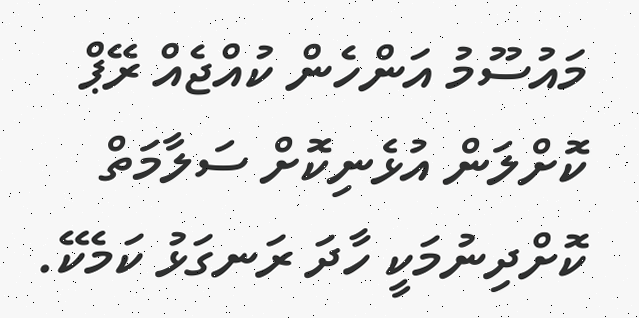މައުސޫމު އަންހެން ކުއްޖެއް ރޭޕް ކޮށްލަން އުޅެނިކޮށް ސަލާމަތް ކޮށްދިނުމަކީ ހާދަ ރަނގަޅު ކަމެކޭ.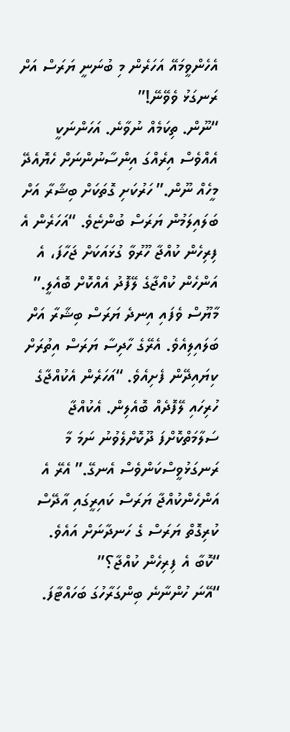އެހެންވީމައޭ އަހަރެން މި ބުނަނީ ޔަރަސް އަށް ރަނގަޅު ވެވޭނޭ!”
“ނޫން. ތިކަމެއް ނުވާނެ. އަހަންނަކީ އެއްވެސް އިރެއްގަ އިންސާނުންނަށް ހެޔޮއެދޭ މީހެއް ނޫން.” ހަރުކަށި ގޮތަކަށް ބިޝާރާ އަށް ބަލައިލަމުން ޔަރަސް ބުންޏެވެ. “އަހަރެން އެ ފިރިހެން ކުއްޖާ ހޫރުވާ ގުޅައަކަށް ޖަހާފަ، އެ އަންހެން ކުއްޖާގެ ލޭފޮދު އެއްކޮށް ބޮއެލީ.” މާޔޫސް ވެފައި އިނދެ ޔަރަސް ބިޝާރާ އަށް ބަލައިލިއެވެ. އެރޭގެ ހާދިސާ ޔަރަސް އިތުރަށް ކިޔައިދޭން ފެށިއެވެ. “އަހަރެން އެކުއްޖާގެ ހުރިހައި ލޭފޮދެއް ބޮއެލިން. އެކުއްޖާ ސަލާމަތްކޮށްފަ ދޫކޮށްލެވުނު ނަމަ މާ ރަނގަޅުވީސްކަންވެސް އެނގޭ.” އެރޭ އެ އަންހެންކުއްޖާ ޔަރަސް ކައިރީގައި އާދޭސް ކުރިގޮތް ޔަރަސް ގެ ހަނދާނަށް އައެވެ.
“ކޮބާ އެ ފިރިހެން ކުއްޖާ؟”
“އޭނަ ހުންނާނެ ބިންގަރާހުގަ ބަހައްޓާފަ.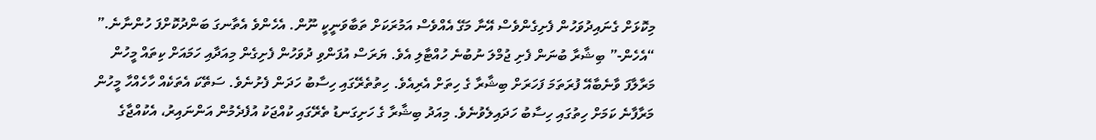މިކޮޅަށް ގެނައިދުވަހުން ފެށިގެންވެސް އޭނާ މަގޭ އެއްވެސް އަމުރަކަށް ތަބާވަނީކީ ނޫން. އެހެންވެ އެތާނގަ ބަންދުކޮށްފަ ހުންނާނެ.”
“އެހެން-” ބިޝާރާ ބުނަން ފެށި ޖުމްލަ ނުބުނެ ހުއްޓާލި އެވެ. ޔަރަސް އުފަންވި ދުވަހުން ފެށިގެން މިއަދާއި ހަމައަށް ކިތައް މީހުން މަރާލާފަ ވާނެބާއޭ ފުރަތަމަ ފަހަރަށް ބިޝާރާ ގެ ހިތަށް އެރިއެވެ. ހިތުތެރޭގައި ހިސާބު ހަދަން ފެށުނެވެ. ސަތޭކަ އެތަކެއް ހާހެއްހާ މީހުން މަރާފާނެ ކަމަށް ހިތުގައި ހިސާބު ހަދައިލެވުނެވެ. މިއަދު ބިޝާރާ ގެ ހަށިގަނޑު ތެރޭގައި ކުއްޖަކު އުފެދެމުން އަންނައިރު، އެކުއްޖާގެ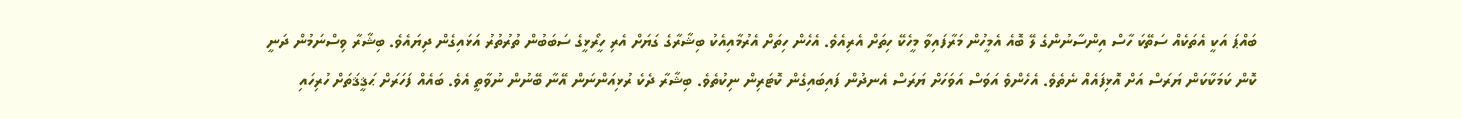ބައްޕަ އަކީ އެތަކެއް ސަތޭކަ ހާސް އިންސާނުންގެ ލޭ ބޮއެ އެމީހުން މަރާފައިވާ މީހެކޭ ހިތަށް އެރިއެވެ. އެހެން ހިތަށް އެރުމާއިއެކު ބިޝާރާގެ ގަޔަށް އެރި ހީރޯޅީގެ ސަބަބުން ތުރުތުރު އަޅައިގެން ދިޔައެވެ. ބިޝާރާ ވިސްނަމުން ދަނީ ކޮން ކަމަކާކަން ޔަރަސް އަށް އޮޅިފައެއް ނެތެވެ. އެހެންވެ އަވަސް އަވަހަށް ޔަރަސް އެނދުން ފައިބައިގެން ކޮޓަރިން ނިކުތެވެ. ބިޝާރާ ދެކެ ރުޅިއަންނަން އޭނާ ބޭނުން ނުވާތީ އެވެ. ބައެއް ފަހަރަށް ޙަޤީޤަތަށް ހުރިހައި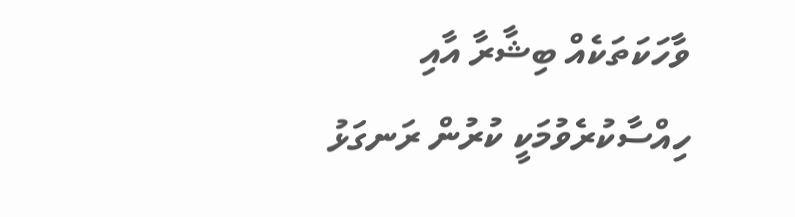ވާހަކަތަކެއް ބިޝާރާ އާއި ހިއްސާކުރެވުމަކީ ކުރުން ރަނގަޅު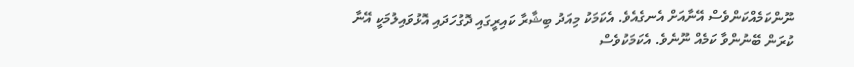ނޫންކަމެއްކަންވެސް އޭނާއަށް އެނގެއެވެ. އެކަމަކު މިއަދު ބިޝާރާ ކައިރީގައި ދޮގުހަދައި އޮޅުވައިލުމަކީ އޭނާ ކުރަން ބޭނުންވާ ކަމެއް ނޫނެވެ. އެކަމަކުވެސް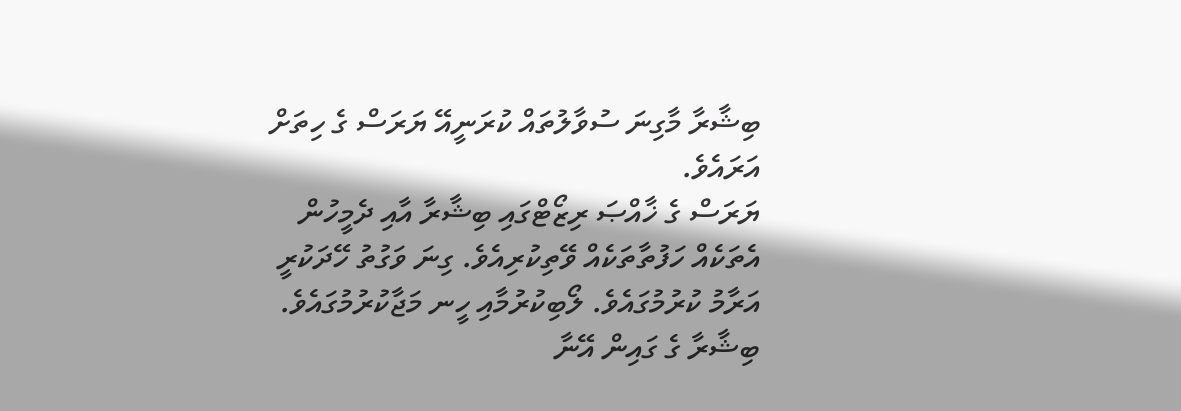ބިޝާރާ މާގިނަ ސުވާލުތައް ކުރަނީއޭ ޔަރަސް ގެ ހިތަށް އަރައެވެ.
ޔަރަސް ގެ ޚާއްޞަ ރިޒޯޓްގައި ބިޝާރާ އާއި ދެމީހުން އެތަކެއް ހަފުތާތަކެއް ވޭތިކުރިއެވެ. ގިނަ ވަގުތު ހޭދަކުރީ އަރާމު ކުރުމުގައެވެ. ލޯބިކުރުމާއި ހީނ މަޖާކުރުމުގައެވެ. ބިޝާރާ ގެ ގައިން އޭނާ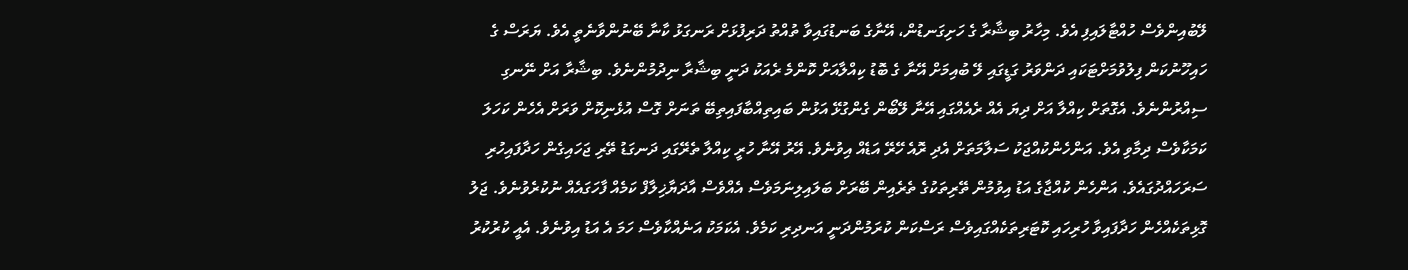ލޭބުއިންވެސް ހުއްޓާލައިފި އެވެ. މިހާރު ބިޝާރާ ގެ ހަށިގަނޑުން، އޭނާގެ ބަނޑުގައިވާ ތުއްތު ދަރިފުޅަށް ރަނގަޅު ކާނާ ބޭނުންވާނެތީ އެވެ. ޔަރަސް ގެ ހައިހޫނުކަން ފިލުވުމަށްޓަކައި ދަންވަރު ގަޑީގައި ލޭ ބުއިމަށް އޭނާ ގެ ބޮޑު ކިއްލާއަށް ކޮންމެ ރެއަކު ދަނީ ބިޝާރާ ނިދުމުންނެވެ. ބިޝާރާ އަށް ނޭނގި ސިއްރުންނެވެ. އެގޮތަށް ކިއްލާ އަށް ދިޔަ އެއް ރެއެއްގައި އޭނާ ލޭބޯން ގެންގުޅޭ އަޅުން ބައިތިއްބާފައިތިބޭ ތަނަށް ގޮސް އުޅެނިކޮށް ވަރަށް އެހެން ކަހަލަ ކަމަކާވެސް ދިމާވި އެވެ. އަންހެންކުއްޖަކު ސަލާމަތަށް އެދި ރޮއެ ހޭރޭ އަޑެއް އިވުނެވެ. އޭރު އޭނާ ހުރީ ކިއްލާ ތެރޭގައި ދަނގަޑު ތޭރި ޖަހައިގެން ހަދާފައިހުރި ސަރަހައްދުގައެވެ. އަންހެން ކުއްޖާގެ އަޑު އިވުމުން ތޭރިތަކުގެ ތެރެއިން ބޭރަށް ބަލައިލިނަމަވެސް އެއްވެސް އާދަޔާޚިލާފް ކަމެއް ފާހަގައެއް ނުކުރެވުނެވެ. ޖަލު ގޮޅިތަކެއްހެން ހަދާފައިވާ ހުރިހައި ކޮޓަރިތަކެއްގައިވެސް ރަސްކަން ކުރަމުންދަނީ އަނދިރި ކަމެވެ. އެކަމަކު އަނެއްކާވެސް ހަމަ އެ އަޑު އިވުނެވެ. އެއީ ކުރުކުރު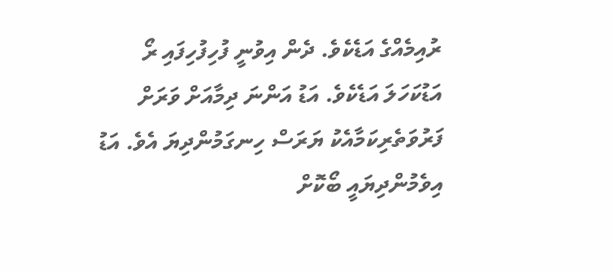ރުއިމެއްގެ އަޑެކެވެ. ދެން އިވުނީ ފުހިފުހިފައި ރޯ އަޑުކަހަލަ އަޑެކެވެ. އަޑު އަންނަ ދިމާއަށް ވަރަށް ފަރުވަތެރިކަމާއެކު ޔަރަސް ހިނގަމުންދިޔަ އެވެ. އަޑު އިވެމުންދިޔައީ ބޯކޮށް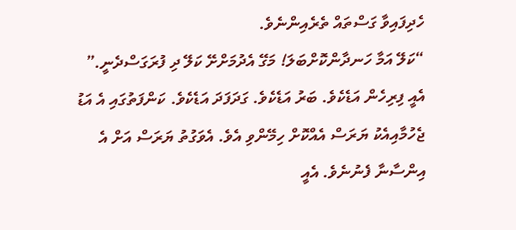ހެދިފައިވާ ގަސްތައް ތެރެއިންނެވެ.
“ކަލޭ އަމާ ހަނދާންކޮށްބަލަ! މަގޭ އެދުމަށްށޭ ކަލޭ ދި ފުރަގަސްދެނީ.” އެއީ ފިރިހެން އަޑެކެވެ. ބަރު އަޑެކެވެ. ގަދަފަދަ އަޑެކެވެ. ކަންފަތުގައި އެ އަޑު ޖެހުމާއިއެކު ޔަރަސް އެއްކޮށް ހިމޭންވި އެވެ. އެވަގުތު ޔަރަސް އަށް އެ އިންސާނާ ފެނުނެވެ. އެއީ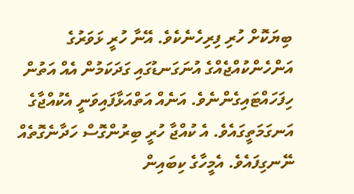ބިޔަކޮށް ހުރި ފިރިހެނެކެވެ. އޭނާ ހުރީ ޅަވަރުގެ އަންހެންކުއްޖެއްގެ އުނަގަނޑުގައި ގަދަކަމުން އެއް އަތުން ހިފަހައްޓައިގެންނެވެ. އަނެއް އަތްއަޅާފައިވަނީ އެކުއްޖާގެ އަނގަމަތީގައެވެ. އެ ކުއްޖާ ހުރީ ބިރުންގޮސް ހަދާނެގޮތެއް ނޭނގިފައެވެ. އެމީހާގެ ކިބައިން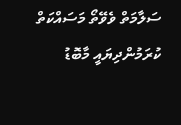ސަލާމަތް ވެވޭތޯ މަސައްކަތް ކުރަމުންދިޔައީ މާބޮޑު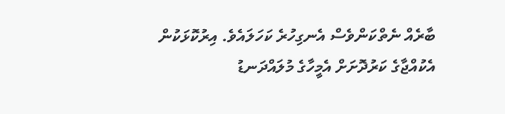ބާރެއް ނެތްކަންވެސް އެނގިހުރެ ކަހަލައެވެ. އިރުކޮޅަކުން އެކުއްޖާގެ ކަރުދޮށަށް އެމީހާގެ މުލައްދަނޑު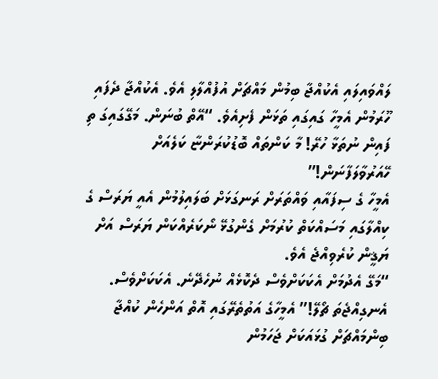ލައްވައިލައި އެކުއްޖާ ބިމުން މައްޗަށް އުފުއްލާލި އެވެ. އެކުއްޖާ ދެފައި ހޫރަމުން އެމީހާ ގައިގައި ތަޅަން ފެށިއެވެ. “އޭތް ބުނަން. މަގޭގައިގަ ތި ފައިން ނުތަޅާ ހުރޭ! މާ ކަންތައް ބޮޑުކުރަންޏާ ކަލެއަށް ހޭއަރުވާލަފާނަން!”
އެމީހާ ގެ ސިފައާއި ވައްތަރަށް ރަނގަޅަށް ބަލައިލުމުން އެއީ ޔަރަސް ގެ ކިއްލާގައި މަސައްކަތް ކުރުމަށް ގެންގުޅޭ ނޯކަރެއްކަން ޔަރަސް އަށް ޔަޤީން ކުރެވިއްޖެ އެވެ.
“މަގޭ އެދުމަށް އެކަކަށްވެސް ދެކޮޅެއް ނުހެދޭނެ. އެކަކަށްވެސް. އެނގިއްޖެތަ ޗޯލޭ!” އެމީހާގެ އަތުތެރޭގައި އޮތް އަންހެން ކުއްޖާ ބިންމައްޗަށް ގުޅައަކަށް ޖަހަމުން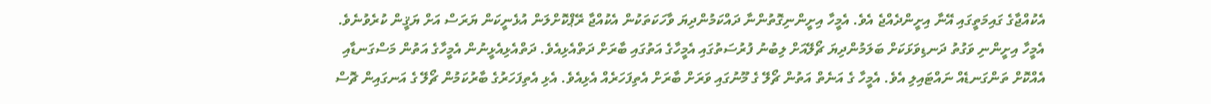އެކުއްޖާގެ ގައިމަތީގައި އޭނާ އިށީންދެއްޖެ އެވެ. އެމީހާ އިށީންނިގޮތުންނާ ދައްކަމުންދިޔަ ވާހަކަތަކުން އެކުއްޖާ ރޭޕްކޮށްލަން އުޅެނީކަން ޔަރަސް އަށް ޔަޤީން ކުރެވުނެވެ. އެމީހާ އިށީންނި ވަގުތު ދަނޑިވަޅަކަށް ބަލަމުންދިޔަ ޗޯލޭއަށް ލިބުނު ފުރުސަތުގައި އެމީހާގެ އަތުގައި ބާރަށް ދަތްއެޅިއެވެ. ދަތްއެޅިއެޅީނުން އެމީހާގެ އަތުން މަސްގަނޑާއި އެއްކޮށް ތަންގަނޑެއް ނައްޓައިލި އެވެ. އެމީހާ ގެ އަނެތް އަތުން ޗޯލޭ ގެ މޫނުގައި ވަރަށް ބާރަށް އެތިފަހަރެއް އެޅިއެވެ. އެޅި އެތިފަހަރުގެ ބާރުކަމުން ޗޯލޭ ގެ އަނގައިން ޗޮސް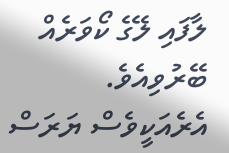ލާފައި ލޭގެ ކޯވަރެއް ބޭރުވިއެވެ.
އެރެއަކީވެސް ޔަރަސް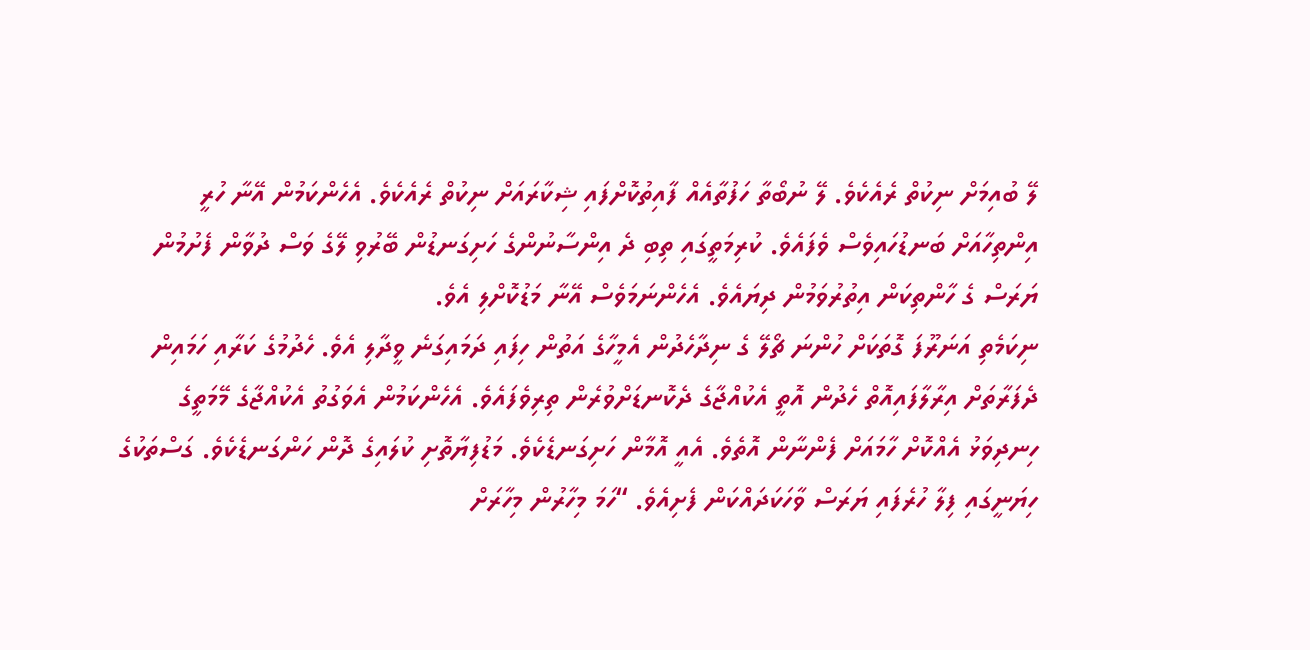ލޭ ބުއިމަށް ނިކުތް ރެއެކެވެ. ލޭ ނުބޯތާ ހަފުތާއެއް ފާއިތުކޮށްފައި ޝިކާރައަށް ނިކުތް ރެއެކެވެ. އެހެންކަމުން އޭނާ ހުރީ އިންތިހާއަށް ބަނޑުހައިވެސް ވެފައެވެ. ކުރިމަތީގައި ތިބި ދެ އިންސާނުންގެ ހަށިގަނޑުން ބޭރުވި ލޭގެ ވަސް ދުވާން ފެށުމުން ޔަރަސް ގެ ހާންތިކަން އިތުރުވަމުން ދިޔައެވެ. އެހެންނަމަވެސް އޭނާ މަޑުކޮށްލި އެވެ.
ނިކަމެތި އަނަރޫފަ ގޮތަކަށް ހުންނަ ޗޯލޭ ގެ ނިދާހެދުން އެމީހާގެ އަތުން ހިފައި ދަމައިގަނެ ވީދާލި އެވެ. ހެދުމުގެ ކަރާއި ހަމައިން ދެފަރާތަށް އިރާލާފައިއޮތް ހެދުން އޮތީ އެކުއްޖާގެ ދެކޮނޑަށްވުރެން ތިރިވެފައެވެ. އެހެންކަމުން އެވަގުތު އެކުއްޖާގެ މޭމަތީގެ ހިނދިވަޅު އެއްކޮށް ހާމައަށް ފެންނާން އޮތެވެ. އެއީ އޮމާން ހަށިގަނޑެކެވެ. މަޑުފިޔާތޮށި ކުލައިގެ ދޮން ހަންގަނޑެކެވެ. ގަސްތަކުގެ ހިޔަނީގައި ފިލާ ހުރެފައި ޔަރަސް ވާހަކަދައްކަން ފެށިއެވެ. “ހަމަ މިހާރުން މިހާރަށް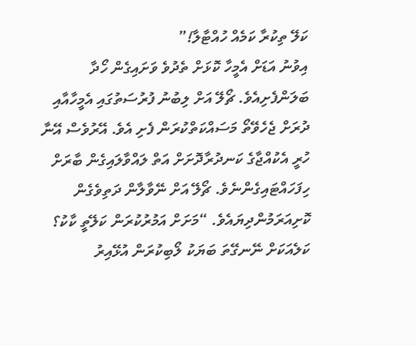ކަލޭ ތިކުރާ ކަމެއް ހުއްޓާލާ!”
އިވުނު އަޑަށް އެމީހާ ކޮޅަށް ތެދުވެ ވަށައިގެން ހޯދާ ބަލަންފެށިއެވެ. ޗޯލޭ އަށް ލިބުނު ފުރުސަތުގައި އެމީހާއާއި ދުރަށް ޖެހެވޭތޯ މަސައްކަތްކުރަން ފެށި އެވެ. އޭރުވެސް އޭނާ ހުރީ އެކުއްޖާގެ ކަނދުރާދޮށަށް އަތް ލައްވާލައިގެން ބާރަށް ހިފަހައްޓައިގެންނެވެ. ޗޯލޭ އަށް ނޭވާލާން ދަތިވެގެން ކޮށިއަރަމުންދިޔައެވެ. “މަށަށް އަމުރުކުރަން ކަލޭތީ ކާކު؟ ކަލެއަކަށް ނޭނގޭތަ ބަޔަކު ލޯބިކުރަން އުޅޭއިރު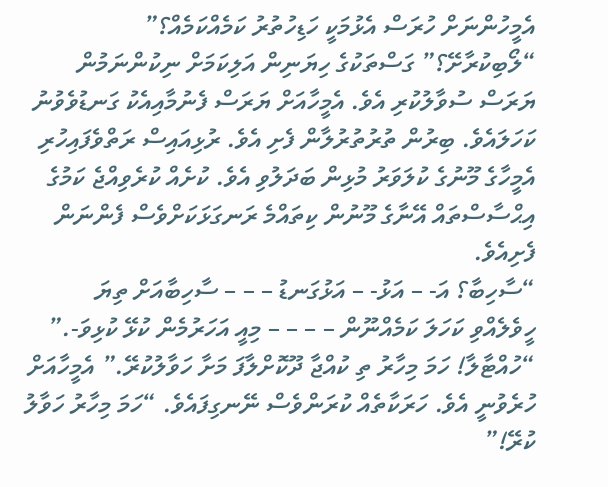އެމީހުންނަށް ހުރަސް އެޅުމަކީ ހަޑިހުތުރު ކަމެއްކަމެއް؟”
“ލޯބިކުރާށޭ؟” ގަސްތަކުގެ ހިޔަނިން އަލިކަމަށް ނިކުންނަމުން ޔަރަސް ސުވާލުކުރި އެވެ. އެމީހާއަށް ޔަރަސް ފެނުމާއިއެކު ގަނޑުވެވުނު ކަހަލައެވެ. ބިރުން ތުރުތުރުލާން ފެށި އެވެ. ރުޅިއައިސް ރަތްވެފައިހުރި އެމީހާގެ މޫނުގެ ކުލަވަރު މުޅިން ބަދަލުވި އެވެ. ކުށެއް ކުރެވިއްޖެ ކަމުގެ އިޙްސާސްތައް އޭނާގެ މޫނުން ކިތައްމެ ރަނގަޅަކަށްވެސް ފެންނަން ފެށިއެވެ.
“ސާހިބާ؟ އަ- – އަޅު- – އަޅުގަނޑު – – – ސާހިބާއަށް ތިޔަ ހީވެލެއްވި ކަހަލަ ކަމެއްނޫން – – – – މިއީ އަހަރުމެން ކުޅޭ ކުޅިވަ-.”
“ހުއްޓާލާ! ހަމަ މިހާރު ތި ކުއްޖާ ދޫކޮށްލާފަ މަށާ ހަވާލުކުރޭ.” އެމީހާއަށް ހުރެވުނީ އެވެ. ހަރަކާތެއް ކުރަންވެސް ނޭނގިފައެވެ. “ހަމަ މިހާރު ހަވާލު ކުރޭ!”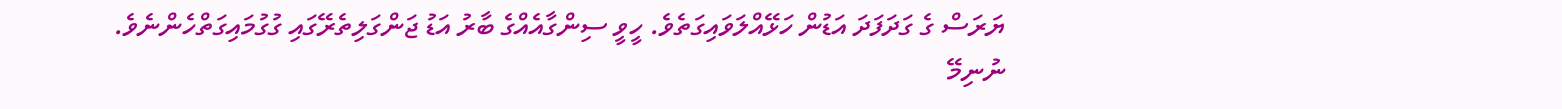ޔަރަސް ގެ ގަދަފަދަ އަޑުން ހަޅޭއްލަވައިގަތެވެ. ހީވީ ސިންގާއެއްގެ ބާރު އަޑު ޖަންގަލިތެރޭގައި ގުގުމައިގަތްހެންނެވެ.
ނުނިމޭ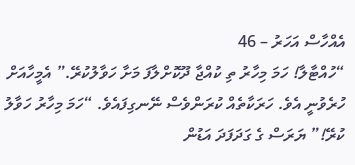އެއްހާސް އަހަރު – 46
“ހުއްޓާލާ! ހަމަ މިހާރު ތި ކުއްޖާ ދޫކޮށްލާފަ މަށާ ހަވާލުކުރޭ.” އެމީހާއަށް ހުރެވުނީ އެވެ. ހަރަކާތެއް ކުރަންވެސް ނޭނގިފައެވެ. “ހަމަ މިހާރު ހަވާލު ކުރޭ!” ޔަރަސް ގެ ގަދަފަދަ އަޑުން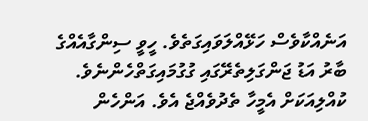އަނެއްކާވެސް ހަޅޭއްލަވައިގަތެވެ. ހީވީ ސިންގާއެއްގެ ބާރު އަޑު ޖަންގަލިތެރޭގައި ގުގުމައިގަތްހެންނެވެ.
ކުއްލިއަކަށް އެމީހާ ތެދުވެއްޖެ އެވެ. އަންހެން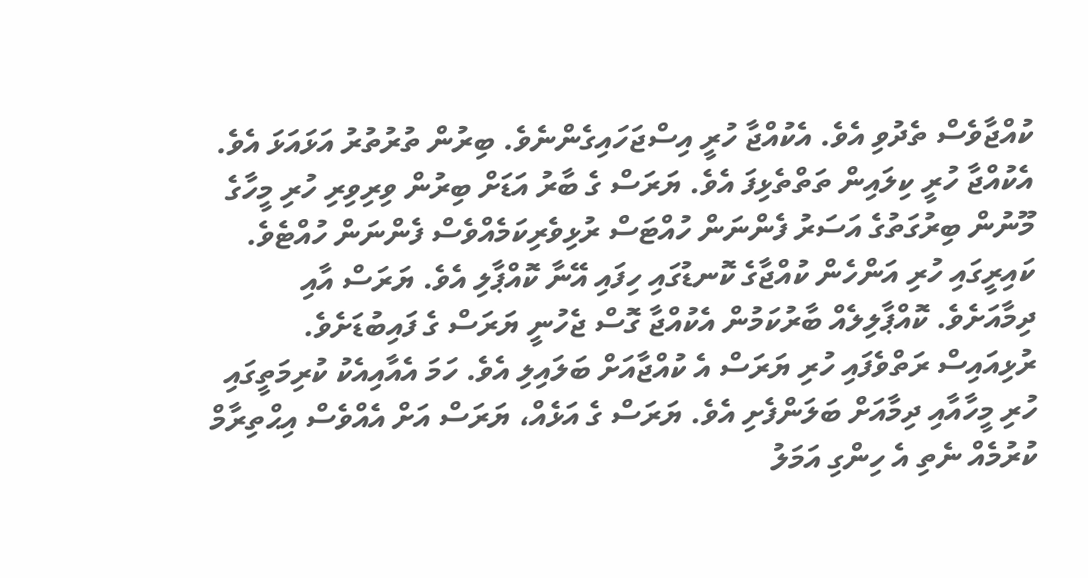ކުއްޖާވެސް ތެދުވި އެވެ. އެކުއްޖާ ހުރީ އިސްޖަހައިގެންނެވެ. ބިރުން ތުރުތުރު އަޅައަޅަ އެވެ. އެކުއްޖާ ހުރީ ކިލައިން ތަތްތެޅިފަ އެވެ. ޔަރަސް ގެ ބާރު އަޑަށް ބިރުން ވިރިވިރި ހުރި މީހާގެ މޫނުން ބިރުގަތުގެ އަސަރު ފެންނަން ހުއްޓަސް ރުޅިވެރިކަމެއްވެސް ފެންނަން ހުއްޓެވެ. ކައިރީގައި ހުރި އަންހެން ކުއްޖާގެ ކޮނޑުގައި ހިފައި އޭނާ ކޮއްޕާލި އެވެ. ޔަރަސް އާއި ދިމާއަށެވެ. ކޮއްޕާލިލެއް ބާރުކަމުން އެކުއްޖާ ގޮސް ޖެހުނީ ޔަރަސް ގެ ފައިބުޑަށެވެ. ރުޅިއައިސް ރަތްވެފައި ހުރި ޔަރަސް އެ ކުއްޖާއަށް ބަލައިލި އެވެ. ހަމަ އެއާއިއެކު ކުރިމަތީގައި ހުރި މީހާއާއި ދިމާއަށް ބަލަންފެށި އެވެ. ޔަރަސް ގެ އަޅެއް، ޔަރަސް އަށް އެއްވެސް އިޙްތިރާމް ކުރުމެއް ނެތި އެ ހިންގި އަމަލު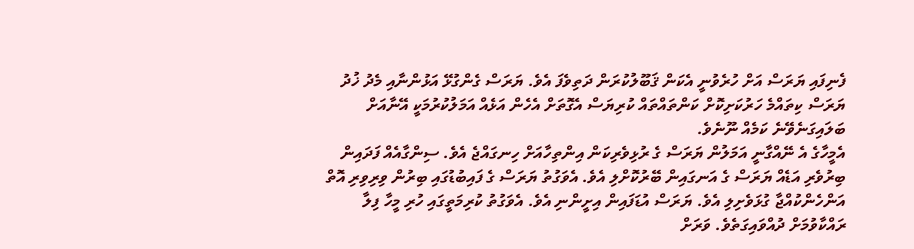ފެނިފައި ޔަރަސް އަށް ހުރެވުނީ އެކަން ޤަބޫލުކުރަން ދަތިވެފަ އެވެ. ޔަރަސް ގެންގުޅޭ އަޅުންނާއި މެދު ޚުދު ޔަރަސް ކިތައްމެ ހަރުކަށިކޮށް ކަންތައްތައް ކުރިޔަސް އެގޮތަށް އެހެން އަޅެއް އަމަލުކުރުމަކީ އޭނާއަށް ބަލައިގަނެވޭނެ ކަމެއް ނޫނެވެ.
އެމީހާގެ އެ ނޭއްގާނީ އަމަލުން ޔަރަސް ގެ ރުޅިވެރިކަން އިންތިހާއަށް ހިނގައްޖެ އެވެ. ސިންގާއެއް ފަދައިން ބިރުވެރި އަޑެއް ޔަރަސް ގެ އަނގައިން ބޭރުކޮށްލި އެވެ. އެވަގުތު ޔަރަސް ގެ ފައިބުޑުގައި ބިރުން ވިރިވިރި އޮތް އަންހެންކުއްޖާ ގުޅަވެށިލި އެވެ. ޔަރަސް އުޑަފައިން އިށީންނި އެވެ. އެވަގުތު ކުރިމަތީގައި ހުރި މީހާ ފިލާ ރައްކާވުމަށް ދުއްވައިގަތެވެ. ވަރަށް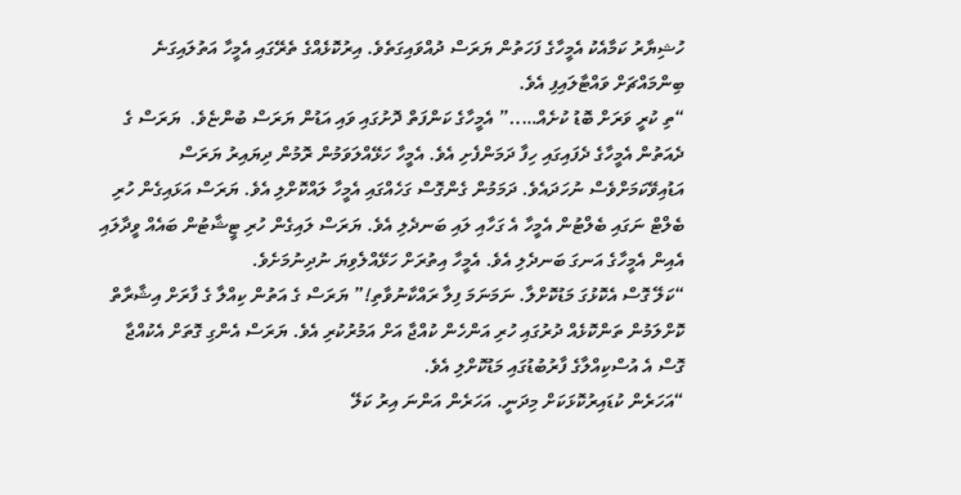ހުޝިޔާރު ކަމާއެކު އެމީހާގެ ފަހަތުން ޔަރަސް ދުއްވައިގަތެވެ. އިރުކޮޅެއްގެ ތެރޭގައި އެމީހާ އަތުލައިގަނެ ބިންމައްޗަށް ވައްޓާލައިފި އެވެ.
“ތި ކުރީ ވަރަށް ބޮޑު ކުށެއް…..” އެމީހާގެ ކަންފަތް ދޮށުގައި ވައި އަޑުން ޔަރަސް ބުންޏެވެ.  ޔަރަސް ގެ ދެއަތުން އެމީހާގެ ދެފައިގައި ހިފާ ދަމަންފެށި އެވެ. އެމީހާ ހަޅޭއްލަވަމުން ރޮމުން ދިޔައިރު ޔަރަސް އަޑުއިވޭކަމަށްވެސް ނުހަދައެވެ. ދަމަމުން ގެންގޮސް ގަހެއްގައި އެމީހާ ލައްކޮށްލި އެވެ. ޔަރަސް އަޅައިގެން ހުރި ބެލްޓް ނަގައި ބެލްޓުން އެމީހާ އެ ގަހާއި ލައި ބަނދެލި އެވެ. ޔަރަސް ލައިގެން ހުރި ޓީޝާޓުން ބައެއް ވީދާލައި އެއިން އެމީހާގެ އަނގަ ބަނދެލި އެވެ. އެމީހާ އިތުރަށް ހަޅޭއްލެވިޔަ ނުދިނުމަށެވެ.
“ކަލޭ ގޮސް އެކޮޅުގަ މަޑުކޮށްލާ. ނަމަނަމަ ފިލާ ރައްކާނުވާތި!” ޔަރަސް ގެ އަތުން ކިއްލާ ގެ ފާރަށް އިޝާރާތް ކޮށްލަމުން ތަންކޮޅެއް ދުރުގައި ހުރި އަންހެން ކުއްޖާ އަށް އަމުރުކުރި އެވެ. ޔަރަސް އެންގި ގޮތަށް އެކުއްޖާ ގޮސް އެ އުސްކިއްލާގެ ފާރުބުޑުގައި މަޑުކޮށްލި އެވެ.
“އަހަރެން ކުޑައިރުކޮޅަކަށް މިދަނީ. އަހަރެން އަންނަ އިރު ކަލޭ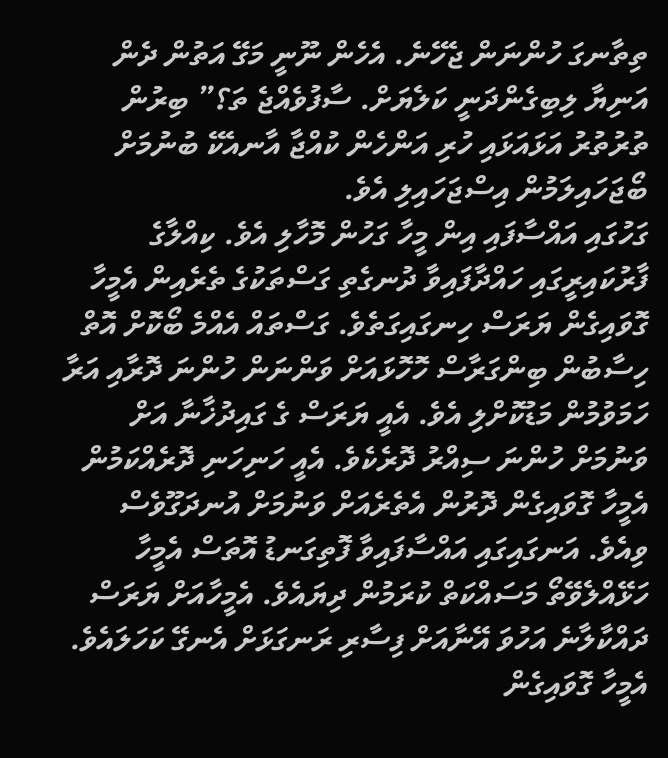ތިތާނގަ ހުންނަން ޖެހޭނެ. އެހެން ނޫނީ މަގޭ އަތުން ދެން އަނިޔާ ލިބިގެންދަނީ ކަލެޔަށް. ސާފުވެއްޖެ ތަ؟” ބިރުން ތުރުތުރު އަޅައަޅައި ހުރި އަންހެން ކުއްޖާ އާނއެކޭ ބުނުމަށް ބޯޖަހައިލަމުން އިސްޖަހައިލި އެވެ.
ގަހުގައި އައްސާފައި އިން މީހާ ގަހުން މޮހާލި އެވެ. ކިއްލާގެ ފާރުކައިރީގައި ހައްދާފައިވާ ދުނގެތި ގަސްތަކުގެ ތެރެއިން އެމީހާ ގޮވައިގެން ޔަރަސް ހިނގައިގަތެވެ. ގަސްތައް އެއްމެ ބޯކޮށް އޮތް ހިސާބުން ބިންގަރާސް ހޮހޮޅައަށް ވަންނަން ހުންނަ ދޮރާއި އަރާ ހަމަވުމުން މަޑުކޮށްލި އެވެ. އެއީ ޔަރަސް ގެ ގައިދުޚާނާ އަށް ވަނުމަށް ހުންނަ ސިއްރު ދޮރެކެވެ. އެއީ ހަނިހަނި ދޮރެއްކަމުން އެމީހާ ގޮވައިގެން ދޮރުން އެތެރެއަށް ވަނުމަށް އުނދަގޫވެސް ވިއެވެ. އަނގައިގައި އައްސާފައިވާ ފޮތިގަނޑު އޮތަސް އެމީހާ ހަޅޭއްލެވޭތޯ މަސައްކަތް ކުރަމުން ދިޔައެވެ. އެމީހާއަށް ޔަރަސް ދައްކާލާނެ އަހުވަ އޭނާއަށް ފިސާރި ރަނގަޅަށް އެނގޭ ކަހަލައެވެ.
އެމީހާ ގޮވައިގެން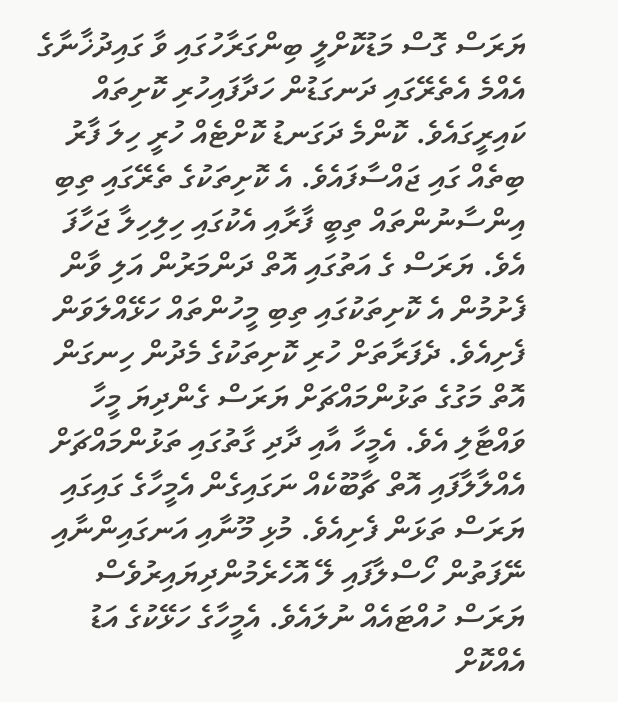ޔަރަސް ގޮސް މަޑުކޮށްލީ ބިންގަރާހުގައި ވާ ގައިދުޚާނާގެ އެއްމެ އެތެރޭގައި ދަނގަޑުން ހަދާފައިހުރި ކޮށިތައް ކައިރީގައެވެ. ކޮންމެ ދަގަނޑު ކޮށްޓެއް ހުރީ ހިލަ ފާރު ބިތެއް ގައި ޖައްސާފައެވެ. އެ ކޮށިތަކުގެ ތެރޭގައި ތިބި އިންސާނުންތައް ތިބީ ފާރާއި އެކުގައި ހިލިހިލާ ޖަހާފަ އެވެ. ޔަރަސް ގެ އަތުގައި އޮތް ދަންމަރުން އަލި ވާން ފެށުމުން އެ ކޮށިތަކުގައި ތިބި މީހުންތައް ހަޅޭއްލަވަން ފެށިއެވެ. ދެފަރާތަށް ހުރި ކޮށިތަކުގެ މެދުން ހިނގަން އޮތް މަގުގެ ތަޅުންމައްޗަށް ޔަރަސް ގެންދިޔަ މީހާ ވައްޓާލި އެވެ. އެމީހާ އާއި ދާދި ގާތުގައި ތަޅުންމައްޗަށް އެއްލާލާފައި އޮތް ޗާބޫކެއް ނަގައިގެން އެމީހާގެ ގައިގައި ޔަރަސް ތަޅަން ފެށިއެވެ. މުޅި މޫނާއި އަނގައިންނާއި ނޭފަތުން ހޯސްލާފައި ލޭ އޮހެރެމުންދިޔައިރުވެސް ޔަރަސް ހުއްޓައެއް ނުލައެވެ. އެމީހާގެ ހަޅޭކުގެ އަޑު އެއްކޮށް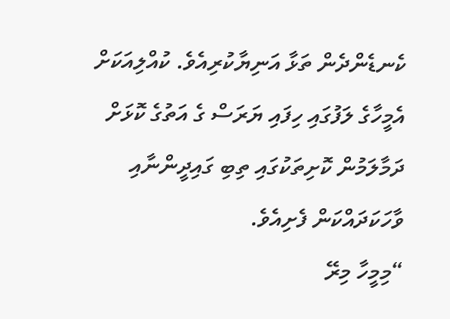ކެނޑެންދެން ތަޅާ އަނިޔާކުރިއެވެ. ކުއްލިއަކަށް އެމީހާގެ ލަފުގައި ހިފައި ޔަރަސް ގެ އަތުގެ ކޮޅަށް ދަމާލަމުން ކޮށިތަކުގައި ތިބި ގައިދީންނާއި ވާހަކަދައްކަން ފެށިއެވެ.
“މިމީހާ މިރޭ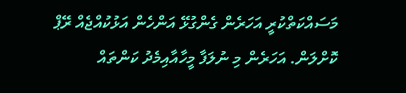މަސައްކަތްކުރީ އަހަރެން ގެންގުޅޭ އަންހެން އަޅުކުއްޖެއް ރޭޕް ކޮށްލަން. އަހަރެން މި ނުލަފާ މީހާއާއިމެދު ކަންތައް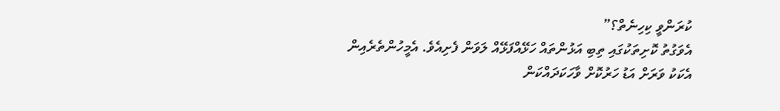ކުރަންވީ ކިހިނެތް؟”
އެވަގުތު ކޮށިތަކުގައި ތިބި އަޅުންތައް ހަޅޭއްފަޅޭއް ލަވަން ފެށިއެވެ. އެމީހުންތެރެއިން އެކަކު ވަރަށް އަޑު ހަރުކޮށް ވާހަކަދައްކަން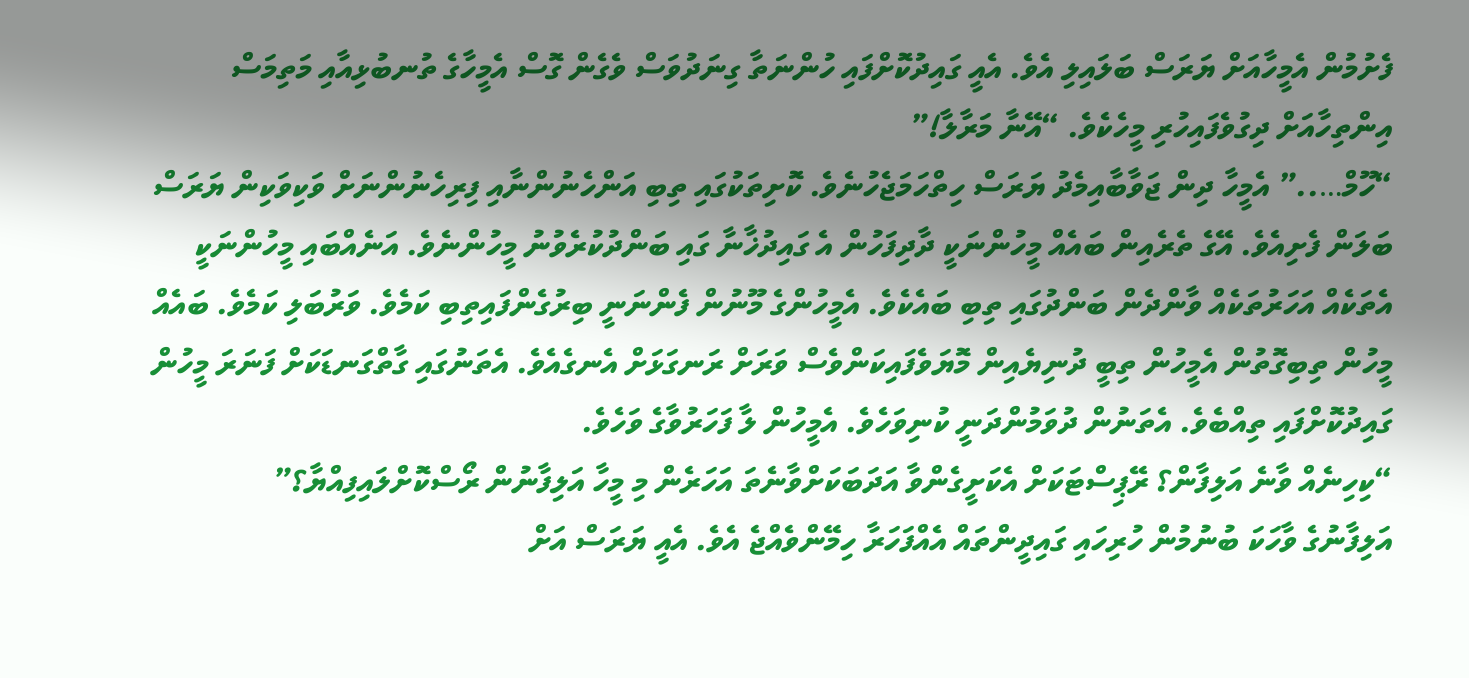ފެށުމުން އެމީހާއަށް ޔަރަސް ބަލައިލި އެވެ. އެއީ ގައިދުކޮށްފައި ހުންނަތާ ގިނަދުވަސް ވެގެން ގޮސް އެމީހާގެ ތުނބުޅިއާއި މަތިމަސް އިންތިހާއަށް ދިގުވެފައިހުރި މީހެކެވެ. “އޭނާ މަރާލާ!”
“ހޫމް…..” އެމީހާ ދިން ޖަވާބާއިމެދު ޔަރަސް ހިތްހަމަޖެހުނެވެ. ކޮށިތަކުގައި ތިބި އަންހެނުންނާއި ފިރިހެނުންނަށް ވަކިވަކިން ޔަރަސް ބަލަން ފެށިއެވެ. އޭގެ ތެރެއިން ބައެއް މީހުންނަކީ ދާދިފަހުން އެ ގައިދުޚާނާ ގައި ބަންދުކުރެވުނު މީހުންނެވެ. އަނެއްބައި މީހުންނަކީ އެތަކެއް އަހަރުތަކެއް ވާންދެން ބަންދުގައި ތިބި ބައެކެވެ. އެމީހުންގެ މޫނުން ފެންނަނީ ބިރުގެންފައިތިބި ކަމެވެ. ވަރުބަލި ކަމެވެ. ބައެއް މީހުން ތިބިގޮތުން އެމީހުން ތިބީ ދުނިޔެއިން މޮޔަވެފައިކަންވެސް ވަރަށް ރަނގަޅަށް އެނގެއެވެ. އެތަނުގައި ގާތްގަނޑަކަށް ފަނަރަ މީހުން ގައިދުކޮށްފައި ތިއްބެވެ. އެތަނުން ދުވަމުންދަނީ ކުނިވަހެވެ. އެމީހުން ލާ ފަހަރުވާގެ ވަހެވެ.
“ކިހިނެއް ވާނެ އަލިފާން؟ ރޭޕިސްޓަކަށް އެކަށީގެންވާ އަދަބަކަށްވާނެތަ އަހަރެން މި މީހާ އަލިފާނުން ރޯސްކޮށްލައިފިއްޔާ؟”
އަލިފާނުގެ ވާހަކަ ބުނުމުން ހުރިހައި ގައިދީންތައް އެއްފަހަރާ ހިމޭންވެއްޖެ އެވެ. އެއީ ޔަރަސް އަށް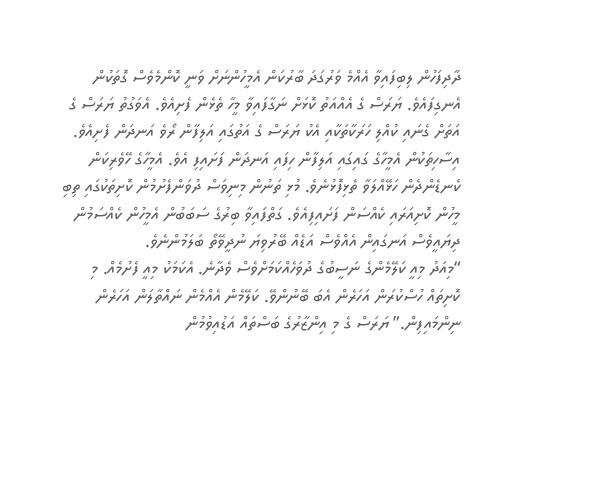ދާދިފަހުން ލިބިފައިވާ އެއްމެ ވަރުގަދަ ބާރުކަން އެމީހުންނަށް ވަނީ ކޮންމެވެސް ގޮތަކުން އެނގިފައެވެ. ޔަރަސް ގެ އެއްއަތު ކޮޅަށް ނަގާފައިވާ މީހާ ތެޅެން ފެށިއެވެ. އެވަގުތު ޔަރަސް ގެ އަތަށް ގެނައި ކުއްލި ހަރަކާތަކާއި އެކު ޔަރަސް ގެ އަތުގައި އަލިފާން ރޯވެ އަނދަން ފެށިއެވެ. އިސާހިތަކުން އެމީހާގެ ގައިގައި އަލިފާން ހިފައި އަނދަން ފަށައިފި އެވެ. އެމީހާގެ ހޭވެރިކަން ކެނޑެންދެން ހަޅޭއްލަވާ ތެޅިފޮޅުނެވެ. މުޅި ތަނުން މިނިވަސް ދުވަންފެށުމުން ކޮށިތަކުގައި ތިބި މީހުން ކޮށިއަރައި ކެއްސަން ފަށައިފިއެވެ. ގަތްފައިވާ ބިރުގެ ސަބަބުން އެމީހުން ކެއްސަމުން ދިޔައީވެސް އަނގައިން އެއްވެސް އަޑެއް ބޭރުވިޔަ ނުދީވޭތޯ ބަލަމުންނެވެ.
“މިއަދު މިއީ ކަލޭމެންގެ ނަސީބުގެ ދުވަހެއްކަމަށްވެސް ވެދާނެ. އެކަމަކު މިއީ ފެށުމެއް. މި ކޮށިތައް ހުސްކުރަން އަހަރެން އެބަ ބޭނުންވޭ. ކަލޭމެން އެއްމެން ނައްތާލަން އަހަރެން ނިންމައިފިން.” ޔަރަސް ގެ މި އިންޒާރުގެ ބަސްތައް އަޑުއިވުމުން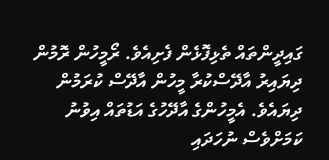ގައިދީންތައް ތެޅިފޮޅެން ފެށިއެވެ. ރޯމީހުން ރޮމުން ދިޔައިރު އާދޭސްކުރާ މީހުން އާދޭސް ކުރަމުން ދިޔައެވެ. އެމީހުންގެ އާދޭހުގެ އަޑުތައް އިވުނު ކަމަށްވެސް ނުހަދައި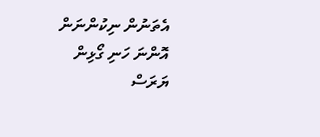އެތަނުން ނިކުންނަން އޮންނަ ހަނި ގޯޅިން ޔަރަސް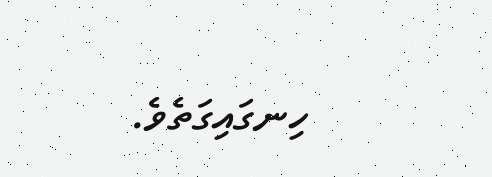ހިނގައިގަތެވެ.